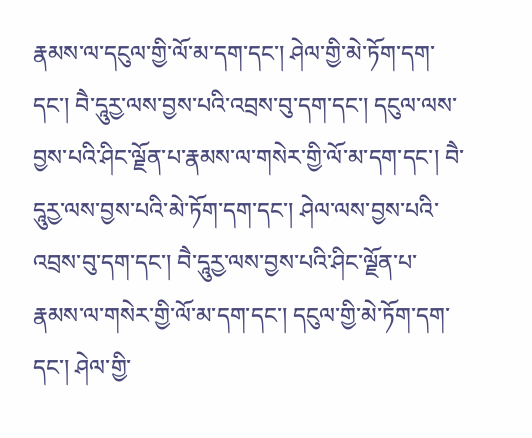རྣམས་ལ་དངུལ་གྱི་ལོ་མ་དག་དང་། ཤེལ་གྱི་མེ་ཏོག་དག་དང་། བཻ་དཱུརྱ་ལས་བྱས་པའི་འབྲས་བུ་དག་དང་། དངུལ་ལས་བྱས་པའི་ཤིང་ལྗོན་པ་རྣམས་ལ་གསེར་གྱི་ལོ་མ་དག་དང་། བཻ་དཱུརྱ་ལས་བྱས་པའི་མེ་ཏོག་དག་དང་། ཤེལ་ལས་བྱས་པའི་འབྲས་བུ་དག་དང་། བཻ་དཱུརྱ་ལས་བྱས་པའི་ཤིང་ལྗོན་པ་རྣམས་ལ་གསེར་གྱི་ལོ་མ་དག་དང་། དངུལ་གྱི་མེ་ཏོག་དག་དང་། ཤེལ་གྱི་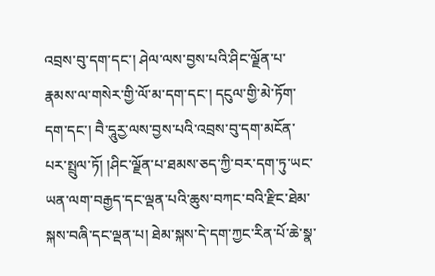འབྲས་བུ་དག་དང་། ཤེལ་ལས་བྱས་པའི་ཤིང་ལྗོན་པ་རྣམས་ལ་གསེར་གྱི་ལོ་མ་དག་དང་། དངུལ་གྱི་མེ་ཏོག་དག་དང་། བཻ་དཱུརྱ་ལས་བྱས་པའི་འབྲས་བུ་དག་མངོན་པར་སྤྲུལ་ཏོ། །ཤིང་ལྗོན་པ་ཐམས་ཅད་ཀྱི་བར་དག་ཏུ་ཡང་ཡན་ལག་བརྒྱད་དང་ལྡན་པའི་ཆུས་བཀང་བའི་རྫིང་ཐེམ་སྐས་བཞི་དང་ལྡན་པ། ཐེམ་སྐས་དེ་དག་ཀྱང་རིན་པོ་ཆེ་སྣ་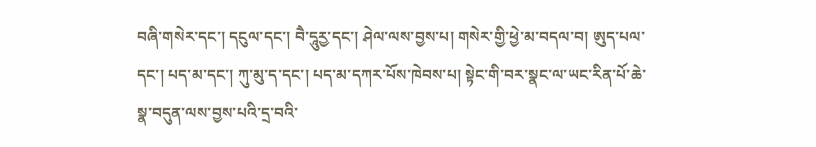བཞི་གསེར་དང་། དངུལ་དང་། བཻ་དཱུརྱ་དང་། ཤེལ་ལས་བྱས་པ། གསེར་གྱི་ཕྱེ་མ་བདལ་བ། ཨུད་པལ་དང་། པད་མ་དང་། ཀུ་མུ་ད་དང་། པད་མ་དཀར་པོས་ཁེབས་པ། སྟེང་གི་བར་སྣང་ལ་ཡང་རིན་པོ་ཆེ་སྣ་བདུན་ལས་བྱས་པའི་དྲ་བའི་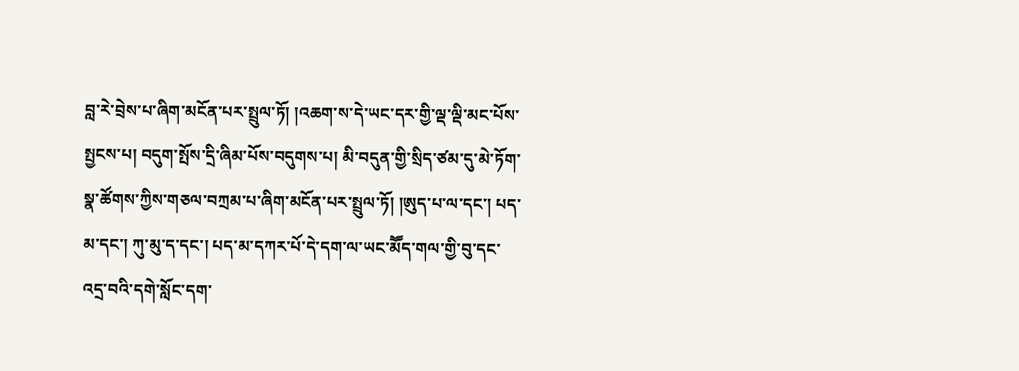བླ་རེ་བྲེས་པ་ཞིག་མངོན་པར་སྤྲུལ་ཏོ། །འཆག་ས་དེ་ཡང་དར་གྱི་ལྡ་ལྡི་མང་པོས་སྤྱངས་པ། བདུག་སྤོས་དྲི་ཞིམ་པོས་བདུགས་པ། མི་བདུན་གྱི་སྲིད་ཙམ་དུ་མེ་ཏོག་སྣ་ཚོགས་ཀྱིས་གཅལ་བཀྲམ་པ་ཞིག་མངོན་པར་སྤྲུལ་ཏོ། །ཨུད་པ་ལ་དང་། པད་མ་དང་། ཀུ་མུ་ད་དང་། པད་མ་དཀར་པོ་དེ་དག་ལ་ཡང་མཽད་གལ་གྱི་བུ་དང་འདྲ་བའི་དགེ་སློང་དག་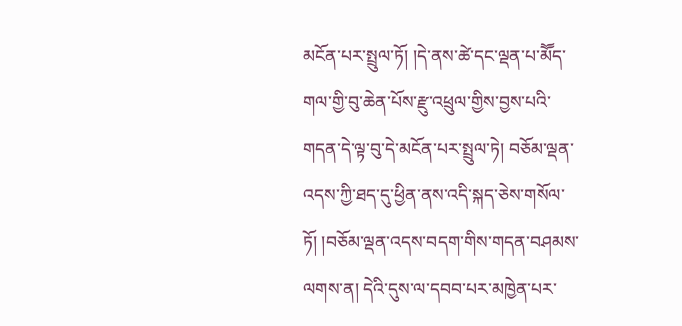མངོན་པར་སྤྲུལ་ཏོ། །དེ་ནས་ཚེ་དང་ལྡན་པ་མཽད་གལ་གྱི་བུ་ཆེན་པོས་རྫུ་འཕྲུལ་གྱིས་བྱས་པའི་གདན་དེ་ལྟ་བུ་དེ་མངོན་པར་སྤྲུལ་ཏེ། བཅོམ་ལྡན་འདས་ཀྱི་ཐད་དུ་ཕྱིན་ནས་འདི་སྐད་ཅེས་གསོལ་ཏོ། །བཅོམ་ལྡན་འདས་བདག་གིས་གདན་བཤམས་ལགས་ན། དེའི་དུས་ལ་དབབ་པར་མཁྱེན་པར་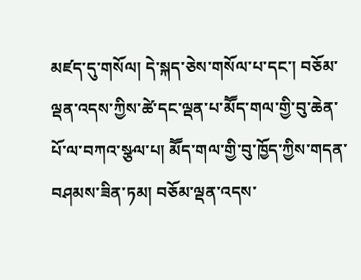མཛད་དུ་གསོལ། དེ་སྐད་ཅེས་གསོལ་པ་དང་། བཅོམ་ལྡན་འདས་ཀྱིས་ཚེ་དང་ལྡན་པ་མཽད་གལ་གྱི་བུ་ཆེན་པོ་ལ་བཀའ་སྩལ་པ། མཽད་གལ་གྱི་བུ་ཁྱོད་ཀྱིས་གདན་བཤམས་ཟིན་ཏམ། བཅོམ་ལྡན་འདས་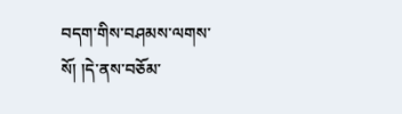བདག་གིས་བཤམས་ལགས་སོ། །དེ་ནས་བཅོམ་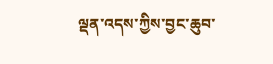ལྡན་འདས་ཀྱིས་བྱང་ཆུབ་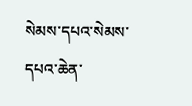སེམས་དཔའ་སེམས་དཔའ་ཆེན་